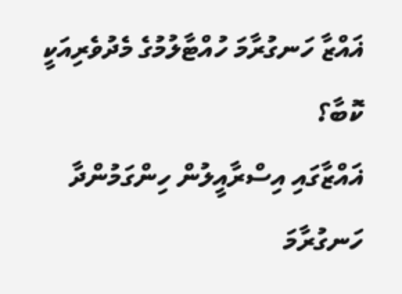ޣައްޒާ ހަނގުރާމަ ހުއްޓާލުމުގެ މެދުވެރިއަކީ ކޮބާ؟
ޣައްޒާގައި އިސްރާއީލުން ހިންގަމުންދާ ހަނގުރާމަ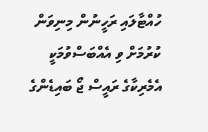ހުއްޓާލައި ރަހީނުން މިނިވަން ކުރުމަށް ވި އެއްބަސްވުމަކީ އެމެރިކާގެ ރައީސް ޖޯ ބައިޑެންގެ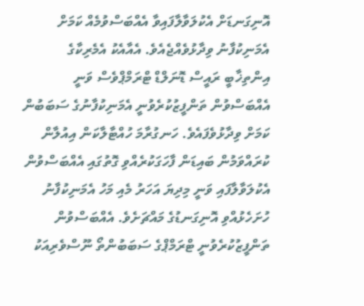އޮނިގަނޑަށް އެކުލަވާލާފައިވާ އެއްބަސްވުމެއް ކަމަށް އެމަނިކުފާނު ވިދާޅުވެއްޖެއެވެ. އެއާއެކު އެމެރިކާގެ އިންތިޚާބީ ރައީސް ޑޮނަލްޑް ޓްރަމްޕްވެސް ވަނީ އެއްބަސްވުން ތަންފީޒުކުރެވުނީ އެމަނިކުފާނުގެ ސަބަބުން ކަމަށް ވިދާޅުވެފައެވެ. ހަނގުރާމަ ހުއްޓާލާކަން އިއުލާން ކުރައްވަމުން ބައިޑަން ފާހަގަކުރެއްވި ގޮތުގައި އެއްބަސްވުން އެކުލަވާލާފައި ވަނީ މިދިޔަ އަހަރު މެއި މަހު އެމަނިކުފާނު ހުށަހެޅުއްވި އޮނިގަނޑުގެ މައްޗަށެވެ. އެއްބަސްވުން ތަންފީޒުކުރެވުނީ ޓްރަމްޕްގެ ސަބަބުންތޯ ނޫސްވެރިއަކު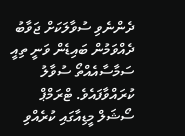ދެންނެވި ސުވާލަކަށް ޖަވާބު ދެއްވަމުން ބައިޑެން ވަނީ ތިއީ ސަމާސާއެއްތޯ ސުވާލު ކުރައްވާފައެވެ. ޓްރަމްޕް ސޯޝަލް މީޑިއާގައި ކުރެއްވި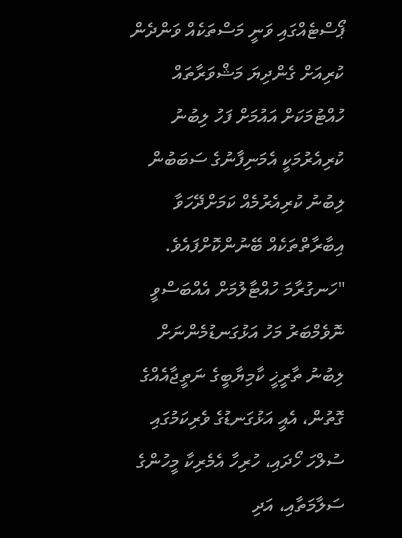ޕޯސްޓެއްގައި ވަނީ މަސްތަކެއް ވަންދެން ކުރިއަށް ގެންދިޔަ މަޝްވަރާތައް ހުއްޓުމަކަށް އައުމަށް ފަހު ލިބުނު ކުރިއެރުމަކީ އެމަނިފާނުގެ ސަބަބުން ލިބުނު ކުރިއެރުމެއް ކަމަށްދޭހަވާ އިބާރާތްތަކެއް ބޭނުންކޮށްފައެވެ. "ހަނގުރާމަ ހުއްޓާލުމަށް އެއްބަސްވީ ނޮވެމްބަރު މަހު އަޅުގަނޑުމެންނަށް ލިބުނު ތާރީޚީ ކާމިޔާބީގެ ނަތީޖާއެއްގެ ގޮތުން، އެއީ އަޅުގަނޑުގެ ވެރިކަމުގައި ސުލްހަ ހޯދައި، ހުރިހާ އެމެރިކާ މީހުންގެ ސަލާމަތާއި، އަދި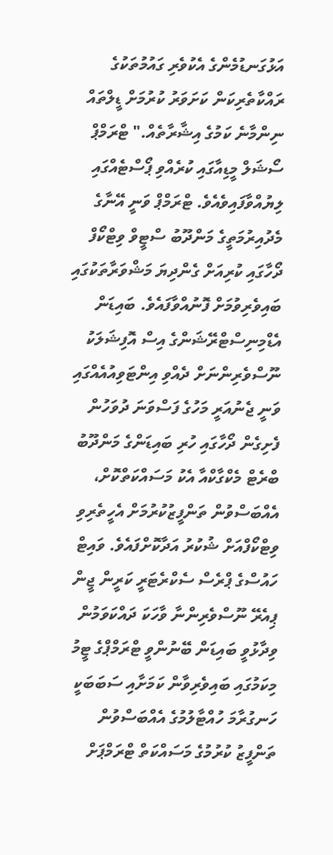އަޅުގަނޑުމެންގެ އެކުވެރި ގައުމުތަކުގެ ރައްކާތެރިކަން ކަށަވަރު ކުރުމަށް ޑީލްތައް ނިންމާނެ ކަމުގެ އިޝާރާތެއް." ޓްރަމްޕް ސޯޝަލް މީޑިއާގައި ކުރެއްވި ޕޯސްޓެއްގައި ލިޔުއްވާފައިވެއެވެ. ޓްރަމްޕް ވަނީ އޭނާގެ މެދުއިރުމަތީގެ މަންދޫބު ސްޓީވް ވިޓްކޯފް ދޯހާގައި ކުރިއަށް ގެންދިޔަ މަޝްވަރާތަކުގައި ބައިވެރިވުމަށް ފޮނުއްވާފައެވެ. ބައިޑަން އެޑްމިނިސްޓްރޭޝަންގެ އިސް އޮފިޝަލަކު ނޫސްވެރިންނަށް ދެއްވި އިންޓަވިއުއެއްގައި ވަނީ ޖެނުއަރީ މަހުގެ ފަސްވަނަ ދުވަހުން ފެށިގެން ދޯހާގައި ހުރި ބައިޑަންގެ މަންދޫބު ބްރެޓް މެކްގާކްއާ އެކު މަސައްކަތްކޮށް، އެއްބަސްވުން ތަންފީޒުކުރުމަށް އެހީތެރިވި ވިޓްކޯފްއަށް ޝުކުރު އަދާކޮށްފައެވެ. ވައިޓް ހައުސްގެ ޕްރެސް ސެކްރެޓަރީ ކަރީން ޖީން ޕިއެރޭ ނޫސްވެރިންނާ ވާހަކަ ދައްކަވަމުން ވިދާޅުވީ ބައިޑަން ބޭނުންވީ ޓްރަމްޕްގެ ޓީމު މިކަމުގައި ބައިވެރިވާން ކަމަށާއި ސަބަބަކީ ހަނގުރާމަ ހުއްޓާލުމުގެ އެއްބަސްވުން ތަންފީޒު ކުރުމުގެ މަސައްކަތް ޓްރަމްޕަށް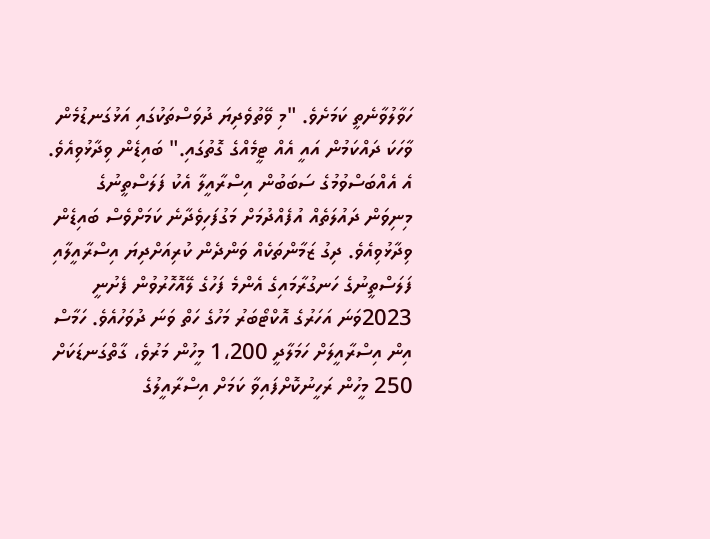ހަވާލުވާނެތީ ކަމަށެވެ. "މި ވޭތުވެދިޔަ ދުވަސްތަކުގައި އަޅުގަނޑުމެން ވާހަކަ ދައްކަމުން އައީ އެއް ޓީމެއްގެ ގޮތުގައި." ބައިޑެން ވިދާޅުވިއެވެ. އެ އެއްބަސްވުމުގެ ސަބަބުން އިސްރާއީލާ އެކު ފަލަސްތީނުގެ މިނިވަން ދައުލަތެއް އުފެއްދުމަށް މަގުފަހިވެދާނެ ކަމަށްވެސް ބައިޑެން ވިދާޅުވިއެވެ. ދިގު ޒަމާންތަކެއް ވަންދެން ކުރިއަށްދިޔަ އިސްރާއީލާއި ފަލަސްތީނުގެ ހަނގުރާމައިގެ އެންމެ ފަހުގެ ލޭއޮހޮރުވުން ފެށުނީ 2023ވަނަ އަހަރުގެ އޮކްޓޯބަރު މަހުގެ ހަތް ވަނަ ދުވަހުއެވެ. ހަމާސް އިން އިސްރާއީލަށް ހަމަލާދީ 1،200 މީހުން މަރުވެ، ގާތްގަނޑަކަށް 250 މީހުން ރަހީނުކޮށްފައިވާ ކަމަށް އިސްރާއީލުގެ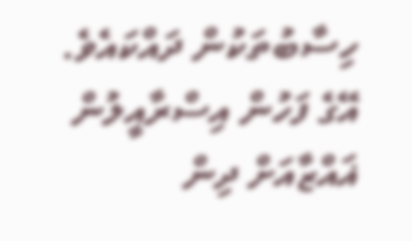ހިސާބުތަކުން ދައްކައެވެ. އޭގެ ފަހުން އިސްރާއީލުން ޣައްޒާއަށް ދިން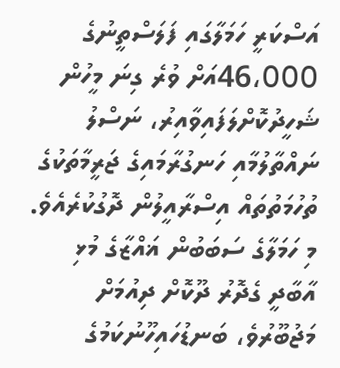އަސްކަރީ ހަމަލާގައި ފަލަސްތީނުގެ 46،000އަށް ވުރެ ގިނަ މީހުން ޝަހީދުކޮށްލަފައިވާއިރު، ނަސްލު ނައްތާލުމާއި ހަނގުރާމައިގެ ޖަރީމާތަކުގެ ތުހުމަތުތައް އިސްރާއީލުން ދޮގުކުރެއެވެ. މި ހަމަލާގެ ސަބަބުން ޣައްޒާގެ މުޅި އާބާދީ ގެދޮރު ދޫކޮށް ދިއުމަށް މަޖުބޫރުވެ، ބަނޑުހައިހޫނުކަމުގެ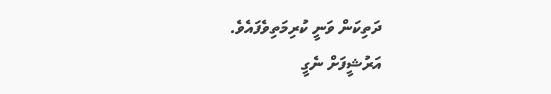ދަތިކަން ވަނީ ކުރިމަތިވެފައެވެ.
އަރުޝީފަށް ނެގީ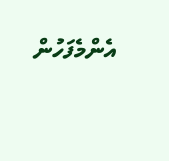އެންމެފަހުން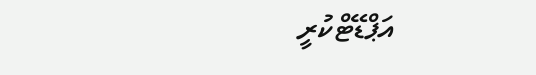އަޕްޑޭޓްކުރީ